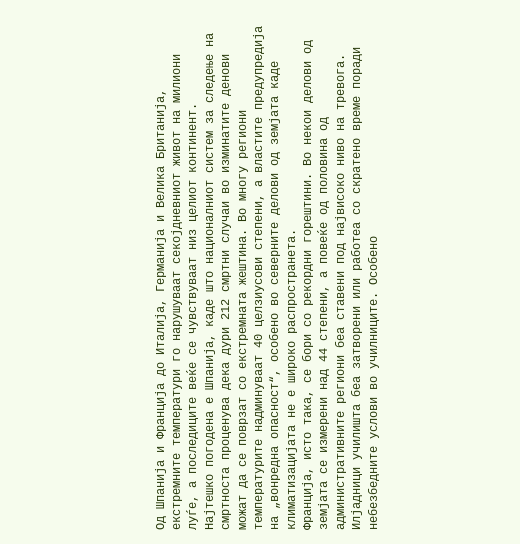Од Шпанија и Франција до Италија, Германија и Велика Британија, екстремните температури го нарушуваат секојдневниот живот на милиони луѓе, а последиците веќе се чувствуваат низ целиот континент.
Најтешко погодена е Шпанија, каде што националниот систем за следење на смртноста проценува дека дури 212 смртни случаи во изминатите денови можат да се поврзат со екстремната жештина. Во многу региони температурите надминуваат 40 целзиусови степени, а властите предупредија на „вонредна опасност“, особено во северните делови од земјата каде климатизацијата не е широко распространета.
Франција, исто така, се бори со рекордни горештини. Во некои делови од земјата се измерени над 44 степени, а повеќе од половина од административните региони беа ставени под највисоко ниво на тревога. Илјадници училишта беа затворени или работеа со скратено време поради небезбедните услови во училниците. Особено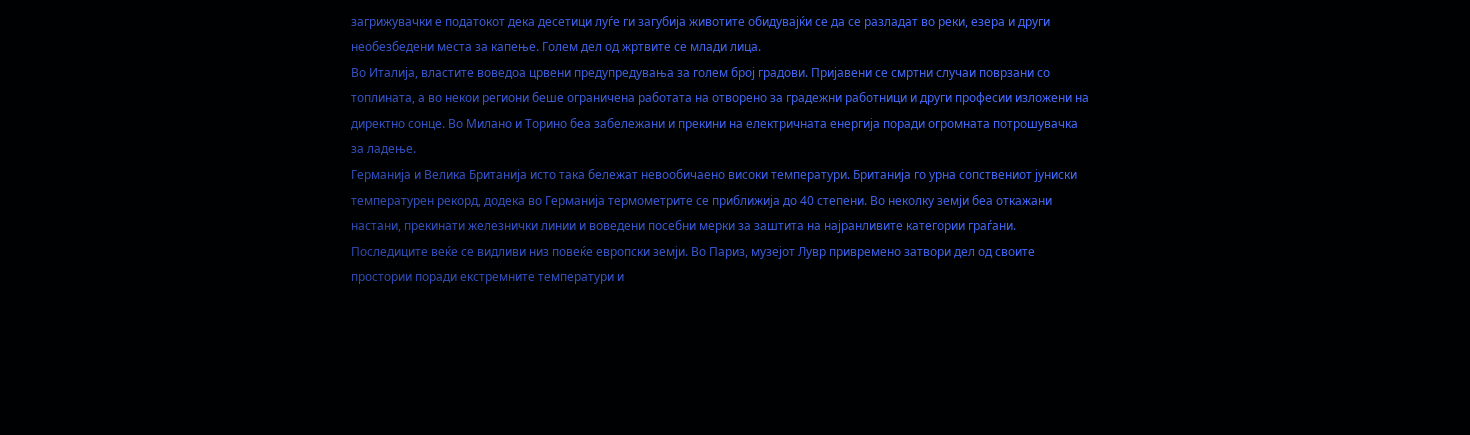загрижувачки е податокот дека десетици луѓе ги загубија животите обидувајќи се да се разладат во реки, езера и други необезбедени места за капење. Голем дел од жртвите се млади лица.
Во Италија, властите воведоа црвени предупредувања за голем број градови. Пријавени се смртни случаи поврзани со топлината, а во некои региони беше ограничена работата на отворено за градежни работници и други професии изложени на директно сонце. Во Милано и Торино беа забележани и прекини на електричната енергија поради огромната потрошувачка за ладење.
Германија и Велика Британија исто така бележат невообичаено високи температури. Британија го урна сопствениот јуниски температурен рекорд, додека во Германија термометрите се приближија до 40 степени. Во неколку земји беа откажани настани, прекинати железнички линии и воведени посебни мерки за заштита на најранливите категории граѓани.
Последиците веќе се видливи низ повеќе европски земји. Во Париз, музејот Лувр привремено затвори дел од своите простории поради екстремните температури и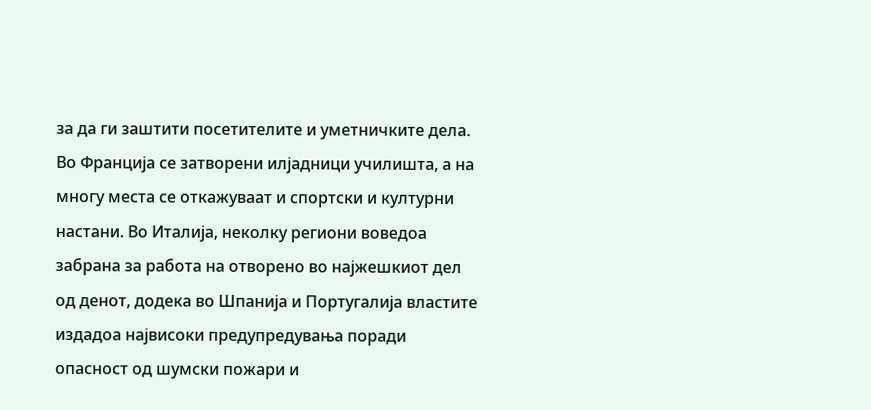за да ги заштити посетителите и уметничките дела. Во Франција се затворени илјадници училишта, а на многу места се откажуваат и спортски и културни настани. Во Италија, неколку региони воведоа забрана за работа на отворено во најжешкиот дел од денот, додека во Шпанија и Португалија властите издадоа највисоки предупредувања поради опасност од шумски пожари и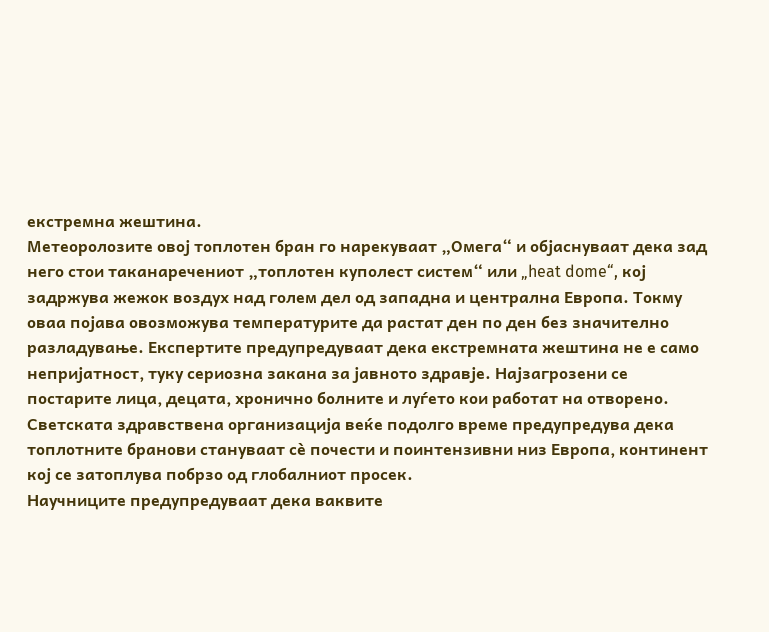екстремна жештина.
Метеоролозите овој топлотен бран го нарекуваат „Омега“ и објаснуваат дека зад него стои таканаречениот „топлотен куполест систем“ или „heat dome“, кој задржува жежок воздух над голем дел од западна и централна Европа. Токму оваа појава овозможува температурите да растат ден по ден без значително разладување. Експертите предупредуваат дека екстремната жештина не е само непријатност, туку сериозна закана за јавното здравје. Најзагрозени се постарите лица, децата, хронично болните и луѓето кои работат на отворено. Светската здравствена организација веќе подолго време предупредува дека топлотните бранови стануваат сè почести и поинтензивни низ Европа, континент кој се затоплува побрзо од глобалниот просек.
Научниците предупредуваат дека ваквите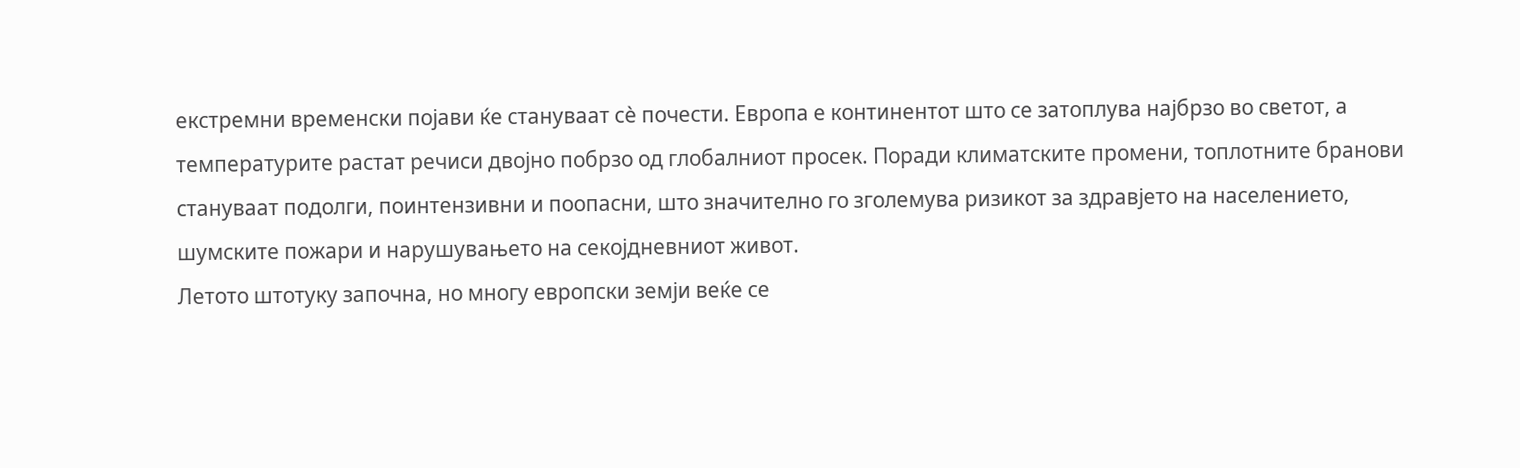екстремни временски појави ќе стануваат сè почести. Европа е континентот што се затоплува најбрзо во светот, а температурите растат речиси двојно побрзо од глобалниот просек. Поради климатските промени, топлотните бранови стануваат подолги, поинтензивни и поопасни, што значително го зголемува ризикот за здравјето на населението, шумските пожари и нарушувањето на секојдневниот живот.
Летото штотуку започна, но многу европски земји веќе се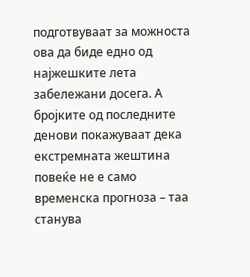подготвуваат за можноста ова да биде едно од најжешките лета забележани досега. А бројките од последните денови покажуваат дека екстремната жештина повеќе не е само временска прогноза – таа станува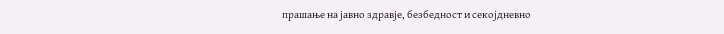прашање на јавно здравје, безбедност и секојдневно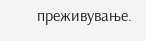преживување.